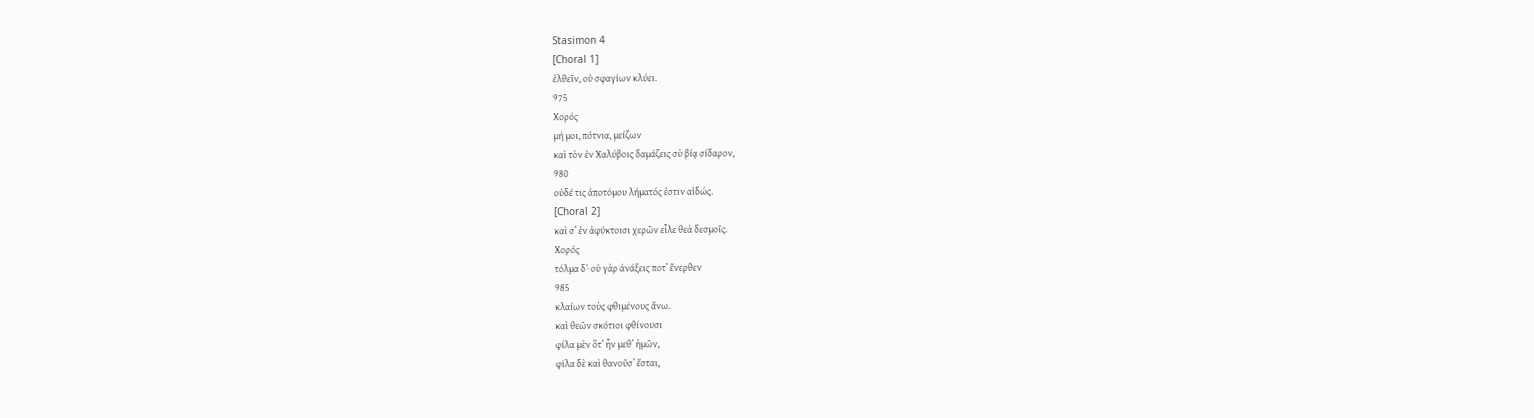Stasimon 4
[Choral 1]
ἐλθεῖν, οὐ σφαγίων κλύει.
975
Χορός
μή μοι, πότνια, μείζων
καὶ τὸν ἐν Χαλύβοις δαμάζεις σὺ βίᾳ σίδαρον,
980
οὐδέ τις ἀποτόμου λήματός ἐστιν αἰδώς.
[Choral 2]
καὶ σ’ ἐν ἀφύκτοισι χερῶν εἷλε θεὰ δεσμοῖς.
Χορός
τόλμα δʼ· οὐ γὰρ ἀνάξεις ποτ’ ἔνερθεν
985
κλαίων τοὺς φθιμένους ἄνω.
καὶ θεῶν σκότιοι φθίνουσι
φίλα μὲν ὅτ’ ἦν μεθ’ ἡμῶν,
φίλα δὲ καὶ θανοῦσ’ ἔσται,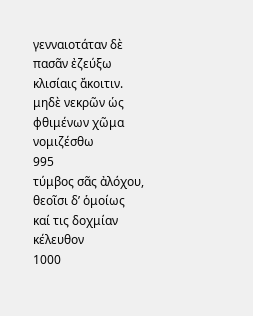γενναιοτάταν δὲ πασᾶν ἐζεύξω κλισίαις ἄκοιτιν.
μηδὲ νεκρῶν ὡς φθιμένων χῶμα νομιζέσθω
995
τύμβος σᾶς ἀλόχου, θεοῖσι δ’ ὁμοίως
καί τις δοχμίαν κέλευθον
1000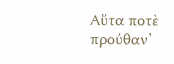Αὕτα ποτὲ προύθαν’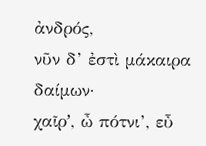ἀνδρός,
νῦν δ’ ἐστὶ μάκαιρα δαίμων·
χαῖρʼ, ὦ πότνι’, εὖ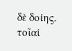δὲ δοίης. τοῖαί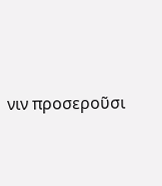νιν προσεροῦσι